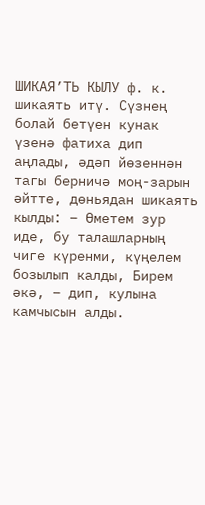ШИКАЯ’ТЬ КЫЛУ ф. к. шикаять итү. Сүзнең болай бетүен кунак үзенә фатиха дип аңлады, әдәп йөзеннән тагы берничә моң-зарын әйтте, дөньядан шикаять кылды: – Өметем зур иде, бу талашларның чиге күренми, күңелем бозылып калды, Бирем әкә, – дип, кулына камчысын алды.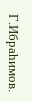Г.Ибраһимов.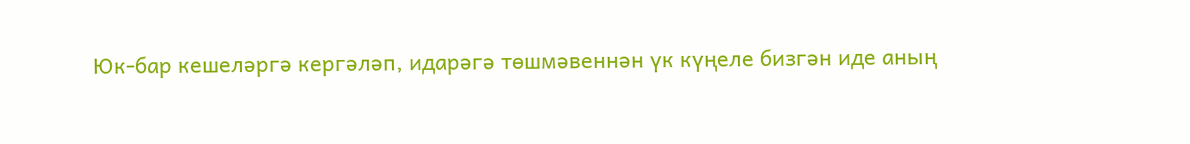Юк-бар кешеләргә кергәләп, идарәгә төшмәвеннән үк күңеле бизгән иде аның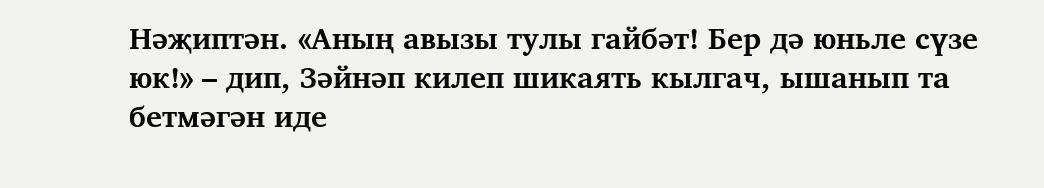Нәҗиптән. «Аның авызы тулы гайбәт! Бер дә юньле сүзе юк!» – дип, Зәйнәп килеп шикаять кылгач, ышанып та бетмәгән иде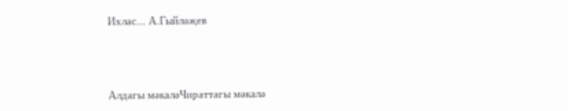Ихлас... А.Гыйләҗев



Алдагы мәкаләЧираттагы мәкалә